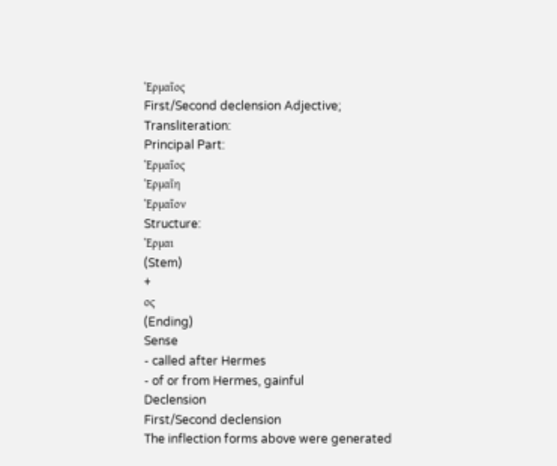Ἑρμαῖος
First/Second declension Adjective;
Transliteration:
Principal Part:
Ἑρμαῖος
Ἑρμαῖη
Ἑρμαῖον
Structure:
Ἑρμαι
(Stem)
+
ος
(Ending)
Sense
- called after Hermes
- of or from Hermes, gainful
Declension
First/Second declension
The inflection forms above were generated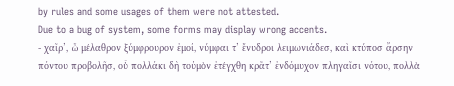by rules and some usages of them were not attested.
Due to a bug of system, some forms may display wrong accents.
- χαῖρ’, ὦ μέλαθρον ξύμφρουρον ἐμοί, νύμφαι τ’ ἔνυδροι λειμωνιάδεσ, καὶ κτύποσ ἄρσην πόντου προβολῆσ, οὗ πολλάκι δὴ τοὐμὸν ἐτέγχθη κρᾶτ’ ἐνδόμυχον πληγαῖσι νότου, πολλὰ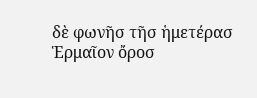δὲ φωνῆσ τῆσ ἡμετέρασ Ἑρμαῖον ὄροσ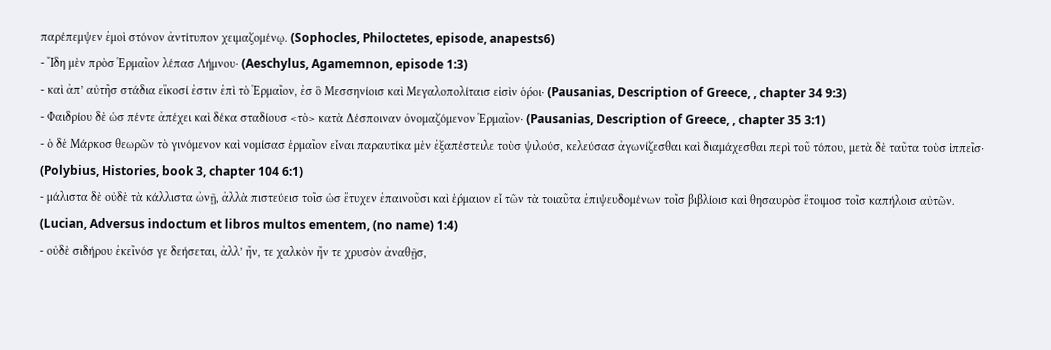παρέπεμψεν ἐμοὶ στόνον ἀντίτυπον χειμαζομένῳ. (Sophocles, Philoctetes, episode, anapests6)
- Ἴδη μὲν πρὸσ Ἑρμαῖον λέπασ Λήμνου· (Aeschylus, Agamemnon, episode 1:3)
- καὶ ἀπ’ αὐτῆσ στάδια εἴκοσί ἐστιν ἐπὶ τὸ Ἑρμαῖον, ἐσ ὃ Μεσσηνίοισ καὶ Μεγαλοπολίταισ εἰσὶν ὁρ́οι· (Pausanias, Description of Greece, , chapter 34 9:3)
- Φαιδρίου δὲ ὡσ πέντε ἀπέχει καὶ δέκα σταδίουσ <τὸ> κατὰ Δέσποιναν ὀνομαζόμενον Ἑρμαῖον· (Pausanias, Description of Greece, , chapter 35 3:1)
- ὁ δὲ Μάρκοσ θεωρῶν τὸ γινόμενον καὶ νομίσασ ἑρμαῖον εἶναι παραυτίκα μὲν ἐξαπέστειλε τοὺσ ψιλούσ, κελεύσασ ἀγωνίζεσθαι καὶ διαμάχεσθαι περὶ τοῦ τόπου, μετὰ δὲ ταῦτα τοὺσ ἱππεῖσ· (Polybius, Histories, book 3, chapter 104 6:1)
- μάλιστα δὲ οὐδὲ τὰ κάλλιστα ὠνῇ, ἀλλὰ πιστεύεισ τοῖσ ὡσ ἔτυχεν ἐπαινοῦσι καὶ ἑρ́μαιον εἶ τῶν τὰ τοιαῦτα ἐπιψευδομένων τοῖσ βιβλίοισ καὶ θησαυρὸσ ἕτοιμοσ τοῖσ καπήλοισ αὐτῶν. (Lucian, Adversus indoctum et libros multos ementem, (no name) 1:4)
- οὐδὲ σιδήρου ἐκεῖνόσ γε δεήσεται, ἀλλ’ ἤν, τε χαλκὸν ἤν τε χρυσὸν ἀναθῇσ,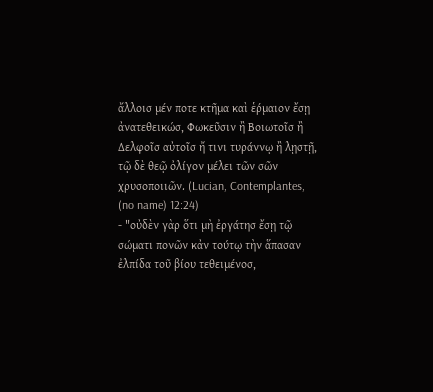ἄλλοισ μέν ποτε κτῆμα καὶ ἑρ́μαιον ἔσῃ ἀνατεθεικώσ, Φωκεῦσιν ἢ Βοιωτοῖσ ἢ Δελφοῖσ αὐτοῖσ ἤ τινι τυράννῳ ἢ λῃστῇ, τῷ δὲ θεῷ ὀλίγον μέλει τῶν σῶν χρυσοποιιῶν. (Lucian, Contemplantes, (no name) 12:24)
- "οὐδὲν γὰρ ὅτι μὴ ἐργάτησ ἔσῃ τῷ σώματι πονῶν κἀν τούτῳ τὴν ἅπασαν ἐλπίδα τοῦ βίου τεθειμένοσ,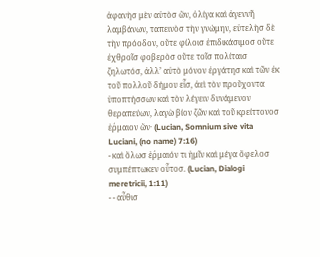ἀφανὴσ μὲν αὐτὸσ ὤν, ὀλίγα καὶ ἀγεννῆ λαμβάνων, ταπεινὸσ τὴν γνώμην, εὐτελὴσ δὲ τὴν πρόοδον, οὔτε φίλοισ ἐπιδικάσιμοσ οὔτε ἐχθροῖσ φοβερὸσ οὔτε τοῖσ πολίταισ ζηλωτόσ, ἀλλ’ αὐτὸ μόνον ἐργάτησ καὶ τῶν ἐκ τοῦ πολλοῦ δήμου εἷσ, ἀεὶ τὸν προὔχοντα ὑποπτήσσων καὶ τὸν λέγειν δυνάμενον θεραπεύων, λαγὼ βίον ζῶν καὶ τοῦ κρείττονοσ ἑρ́μαιον ὤν· (Lucian, Somnium sive vita Luciani, (no name) 7:16)
- καὶ ὅλωσ ἑρ́μαιόν τι ἡμῖν καὶ μέγα ὄφελοσ συμπέπτωκεν οὗτοσ. (Lucian, Dialogi meretricii, 1:11)
- ‐ αὖθισ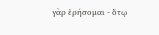γὰρ ἐρήσομαι ‐ ὅτῳ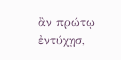ἂν πρώτῳ ἐντύχῃσ,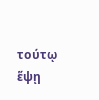τούτῳ ἕψῃ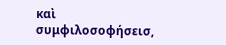καὶ συμφιλοσοφήσεισ,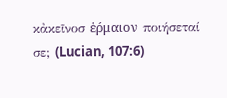κἀκεῖνοσ ἑρ́μαιον ποιήσεταί σε; (Lucian, 107:6)